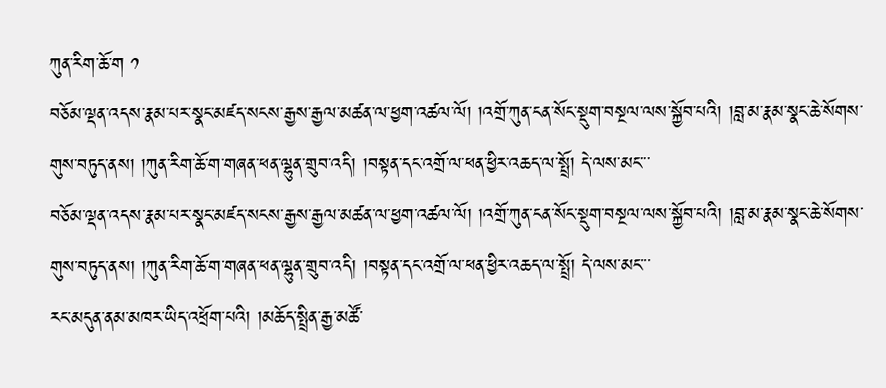ཀུན་རིག་ཆོ་ག ༡
བཅོམ་ལྡན་འདས་རྣམ་པར་སྣང་མཛད་སངས་རྒྱས་རྒྱལ་མཚན་ལ་ཕྱག་འཚལ་ལོ། །འགྲོ་ཀུན་ངན་སོང་སྡུག་བསྔལ་ལས་སྐྱོབ་པའི། །བླ་མ་རྣམ་སྣང་ཆེ་སོགས་གུས་བཏུད་ནས། །ཀུན་རིག་ཆོ་ག་གཞན་ཕན་ལྷུན་གྲུབ་འདི། །བསྟན་དང་འགྲོ་ལ་ཕན་ཕྱིར་འཆད་ལ་སྤྲོ། དེ་ལས་མང་་་
བཅོམ་ལྡན་འདས་རྣམ་པར་སྣང་མཛད་སངས་རྒྱས་རྒྱལ་མཚན་ལ་ཕྱག་འཚལ་ལོ། །འགྲོ་ཀུན་ངན་སོང་སྡུག་བསྔལ་ལས་སྐྱོབ་པའི། །བླ་མ་རྣམ་སྣང་ཆེ་སོགས་གུས་བཏུད་ནས། །ཀུན་རིག་ཆོ་ག་གཞན་ཕན་ལྷུན་གྲུབ་འདི། །བསྟན་དང་འགྲོ་ལ་ཕན་ཕྱིར་འཆད་ལ་སྤྲོ། དེ་ལས་མང་་་
རང་མདུན་ནམ་མཁར་ཡིད་འཕྲོག་པའི། །མཆོད་སྤྲིན་རྒྱ་མཚོ་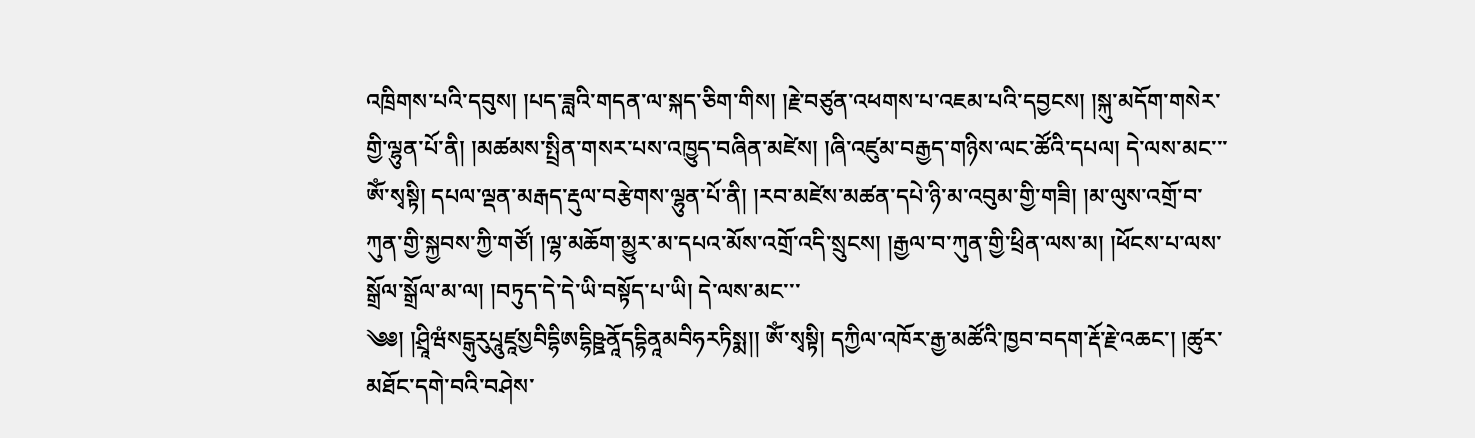འཁྲིགས་པའི་དབུས། །པད་ཟླའི་གདན་ལ་སྐད་ཅིག་གིས། །རྗེ་བཙུན་འཕགས་པ་འཇམ་པའི་དབྱངས། །སྐུ་མདོག་གསེར་གྱི་ལྷུན་པོ་ནི། །མཚམས་སྤྲིན་གསར་པས་འཁྱུད་བཞིན་མཛེས། །ཞི་འཛུམ་བརྒྱད་གཉིས་ལང་ཚོའི་དཔལ། དེ་ལས་མང་་་
ཨོཾ་སྭསྟི། དཔལ་ལྡན་མརྒད་རྡུལ་བརྩེགས་ལྷུན་པོ་ནི། །རབ་མཛེས་མཚན་དཔེ་ཉི་མ་འབུམ་གྱི་གཟི། །མ་ལུས་འགྲོ་བ་ཀུན་གྱི་སྐྱབས་ཀྱི་གཙོ། །ལྷ་མཆོག་མྱུར་མ་དཔའ་མོས་འགྲོ་འདི་སྲུངས། །རྒྱལ་བ་ཀུན་གྱི་ཕྲིན་ལས་མ། །ཕོངས་པ་ལས་སྒྲོལ་སྒྲོལ་མ་ལ། །བཏུད་དེ་དེ་ཡི་བསྟོད་པ་ཡི། དེ་ལས་མང་་་
༄༅། །ཤྲཱིཝཾསངྒུརུཔཱུཛཱསྱབིདྷིཨདྷིཥྛནཱོདདྷིནཱམབིཧརཏིསྨ།། ཨོཾ་སྭསྟི། དཀྱིལ་འཁོར་རྒྱ་མཚོའི་ཁྱབ་བདག་རྡོ་རྗེ་འཆང་། །ཚུར་མཐོང་དགེ་བའི་བཤེས་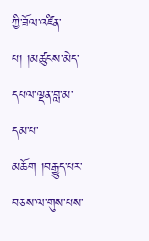ཀྱི་ཟོལ་འཛིན་པ། །མཚུངས་མེད་དཔལ་ལྡན་བླ་མ་དམ་པ་མཆོག །བརྒྱུད་པར་བཅས་ལ་གུས་པས་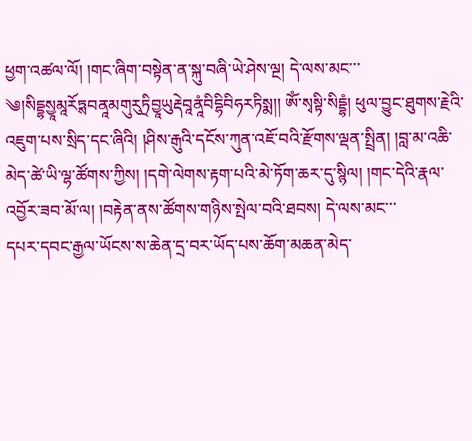ཕྱག་འཚལ་ལོ། །གང་ཞིག་བསྟེན་ན་སྐུ་བཞི་ཡེ་ཤེས་ལྔ། དེ་ལས་མང་་་
༄།སིདྡྷསྱཱམཱརོཏྶབནཱམགུརུཏྲིབྱཱཡུརྡེབཱནཱཾབིདྷིབིཧརཏིསྨ།། ཨོཾ་སྭསྟི་སིདྡྷཾ། ཕུལ་བྱུང་ཐུགས་རྗེའི་འཇུག་པས་སྲིད་དང་ཞིའི། །ཤིས་རྒུའི་དངོས་ཀུན་འཇོ་བའི་རྫོགས་ལྡན་སྤྲིན། །བླ་མ་འཆི་མེད་ཚེ་ཡི་ལྷ་ཚོགས་ཀྱིས། །དགེ་ལེགས་རྟག་པའི་མེ་ཏོག་ཆར་དུ་སྙིལ། །གང་དེའི་རྣལ་འབྱོར་ཟབ་མོ་ལ། །བརྟེན་ནས་ཚོགས་གཉིས་སྤེལ་བའི་ཐབས། དེ་ལས་མང་་་
དཔར་དབང་རྒྱལ་ཡོངས་ས་ཆེན་དྲ་བར་ཡོད་པས་ཆོག་མཆན་མེད་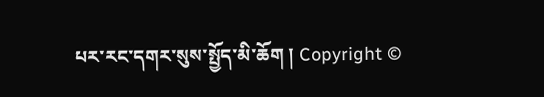པར་རང་དགར་སུས་སྤྱོད་མི་ཆོག ། Copyright ©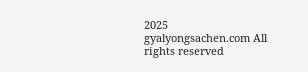2025 gyalyongsachen.com All rights reserved